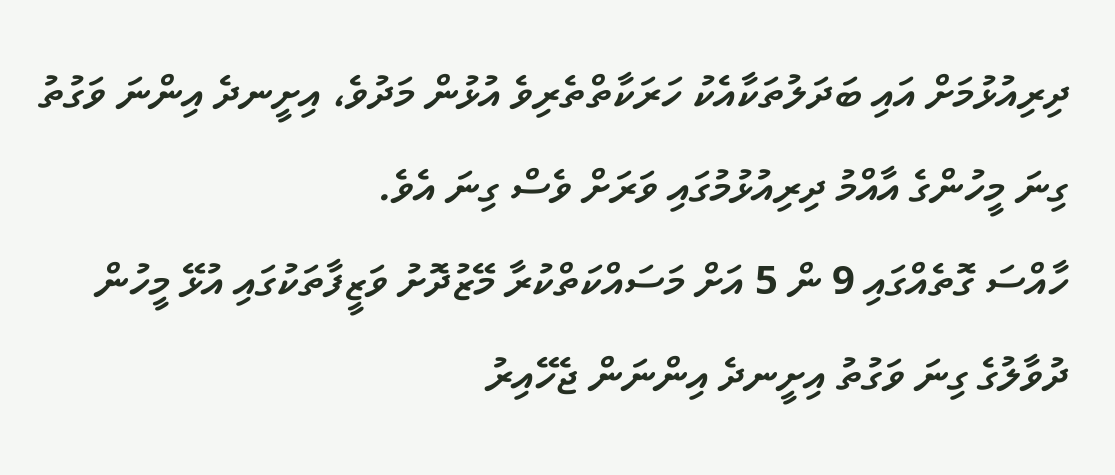ދިރިއުޅުމަށް އައި ބަދަލުތަކާއެކު ހަރަކާތްތެރިވެ އުޅުން މަދުވެ، އިށީނދެ އިންނަ ވަގުތު ގިނަ މީހުންގެ އާއްމު ދިރިއުޅުމުގައި ވަރަށް ވެސް ގިނަ އެވެ.
ހާއްސަ ގޮތެއްގައި 9 ން 5 އަށް މަސައްކަތްކުރާ މޭޒުދޮށު ވަޒީފާތަކުގައި އުޅޭ މީހުން ދުވާލުގެ ގިނަ ވަގުތު އިށީނދެ އިންނަން ޖެހޭއިރު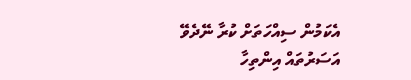އެކަމުން ސިއްހަތަށް ކުރާ ނޭދެވޭ އަސަރުތައް އިންތިހާ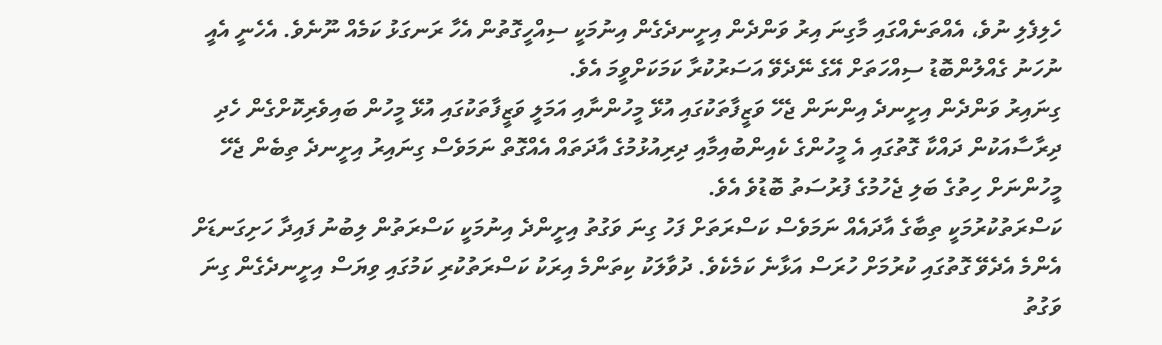ހެލިފެލި ނުވެ، އެއްތަނެއްގައި މާގިނަ އިރު ވަންދެން އިށީނދެގެން އިނުމަކީ ސިއްހީގޮތުން އެހާ ރަނގަޅު ކަމެއް ނޫނެވެ. އެހެނީ އެއީ ނުހަނު ގެއްލުންބޮޑު ސިއްހަތަށް އޭގެ ނޭދެވޭ އަސަރުކުރާ ކަމަކަށްވީމަ އެވެ.
ގިނައިރު ވަންދެން އިށީނދެ އިންނަން ޖެހޭ ވަޒީފާތަކުގައި އުޅޭ މީހުންނާއި އަމަލީ ވަޒީފާތަކުގައި އުޅޭ މީހުން ބައިވެރިކޮށްގެން ހެދި ދިރާސާއަކުން ދައްކާ ގޮތުގައި އެ މީހުންގެ ކެއިންބުއިމާއި ދިރިއުޅުމުގެ އާދަތައް އެއްގޮތް ނަމަވެސް ގިނައިރު އިށީނދެ ތިބެން ޖެހޭ މީހުންނަށް ހިތުގެ ބަލި ޖެހުމުގެ ފުރުސަތު ބޮޑުވެ އެވެ.
ކަސްރަތުކުރުމަކީ ތިބާގެ އާދައެއް ނަމަވެސް ކަސްރަތަށް ފަހު ގިނަ ވަގުތު އިށީންދެ އިނުމަކީ ކަސްރަތުން ލިބުނު ފައިދާ ހަށިގަނޑަށް އެންމެ އެދެވޭ ގޮތުގައި ކުރުމަށް ހުރަސް އަޅާނެ ކަމެކެވެ. ދުވާލަކު ކިތަންމެ އިރަކު ކަސްރަތުކުރި ކަމުގައި ވިޔަސް އިށީނދެގެން ގިނަ ވަގުތު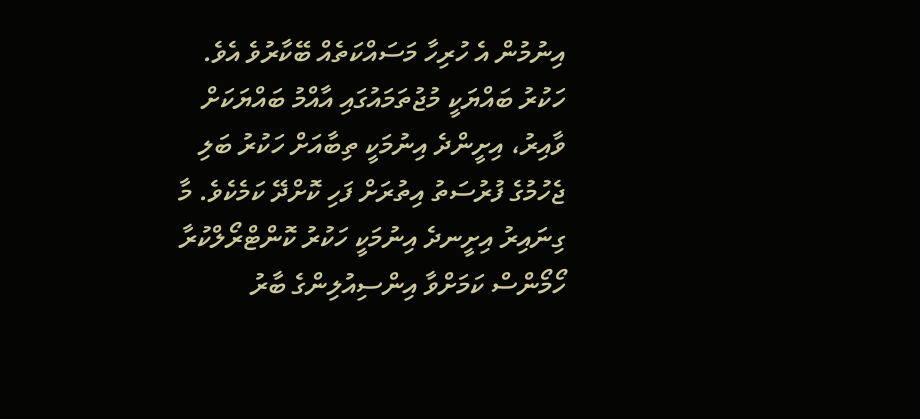އިނުމުން އެ ހުރިހާ މަސައްކަތެއް ބޭކާރުވެ އެވެ.
ހަކުރު ބައްޔަކީ މުޖުތަމައުގައި އާއްމު ބައްޔަކަށް ވާއިރު، އިށީންދެ އިނުމަކީ ތިބާއަށް ހަކުރު ބަލި ޖެހުމުގެ ފުރުސަތު އިތުރަށް ފަހި ކޮށްދޭ ކަމެކެވެ. މާ ގިނައިރު އިށީނދެ އިނުމަކީ ހަކުރު ކޮންޓްރޯލްކުރާ ހޯމޯންސް ކަމަށްވާ އިންސިއުލިންގެ ބާރު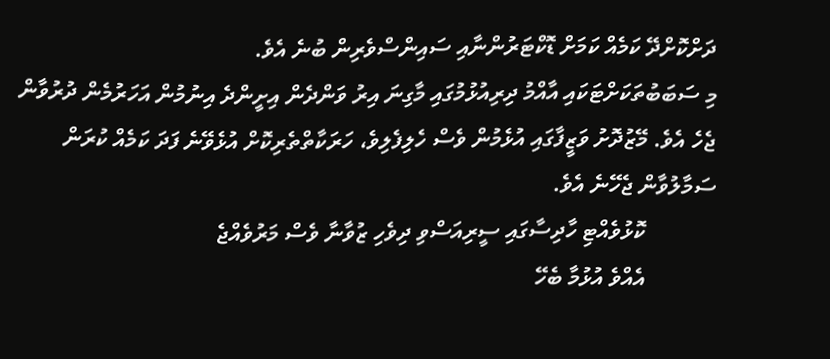ދަށްކޮށްދޭ ކަމެއް ކަމަށް ޑޮކްޓަރުންނާއި ސައިންސްވެރިން ބުނެ އެވެ.
މި ސަބަބުތަކަށްޓަކައި އާއްމު ދިރިއުޅުމުގައި މާގިނަ އިރު ވަންދެން އިށީންދެ އިނުމުން އަހަރުމެން ދުރުވާން ޖެހެ އެވެ. މޭޒުދޮށު ވަޒީފާގައި އުޅެމުން ވެސް ހެލިފެލިވެ، ހަރަކާތްތެރިކޮށް އުޅެވޭނެ ފަދަ ކަމެއް ކުރަން ސަމާލުވާން ޖެހޭނެ އެވެ.
            ކޮޅުވެއްޓި ހާދިސާގައި ސީރިއަސްވި ދިވެހި ޒުވާނާ ވެސް މަރުވެއްޖެ
            އެއްވެ އުޅުމާ ބެހޭ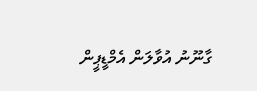ގާނޫނު އުވާލަން އެމްޑީޕީން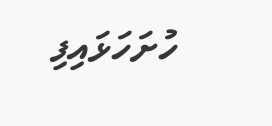ހުށަހަޅައިފި